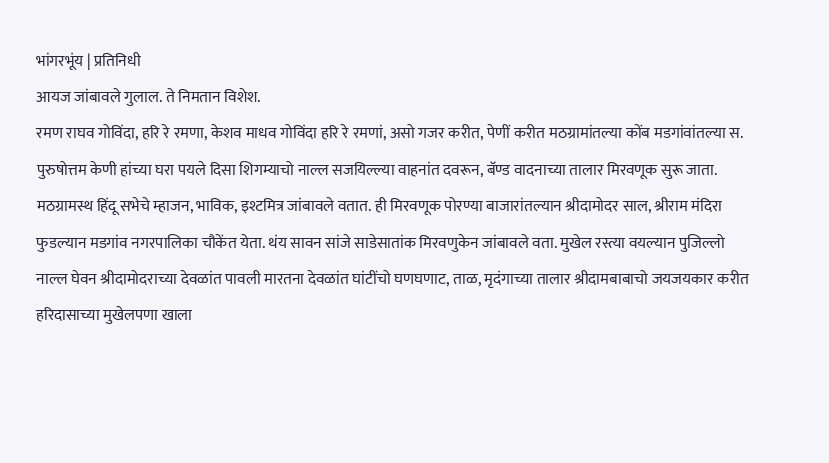भांगरभूंय | प्रतिनिधी
आयज जांबावले गुलाल. ते निमतान विशेश.
रमण राघव गोविंदा, हरि रे रमणा, केशव माधव गोविंदा हरि रे रमणां, असो गजर करीत, पेणीं करीत मठग्रामांतल्या कोंब मडगांवांतल्या स. पुरुषोत्तम केणी हांच्या घरा पयले दिसा शिगम्याचो नाल्ल सजयिल्ल्या वाहनांत दवरून, बॅण्ड वादनाच्या तालार मिरवणूक सुरू जाता. मठग्रामस्थ हिंदू सभेचे म्हाजन, भाविक, इश्टमित्र जांबावले वतात. ही मिरवणूक पोरण्या बाजारांतल्यान श्रीदामोदर साल, श्रीराम मंदिरा फुडल्यान मडगांव नगरपालिका चौकेंत येता. थंय सावन सांजे साडेसातांक मिरवणुकेन जांबावले वता. मुखेल रस्त्या वयल्यान पुजिल्लो नाल्ल घेवन श्रीदामोदराच्या देवळांत पावली मारतना देवळांत घांटींचो घणघणाट, ताळ, मृदंगाच्या तालार श्रीदामबाबाचो जयजयकार करीत हरिदासाच्या मुखेलपणा खाला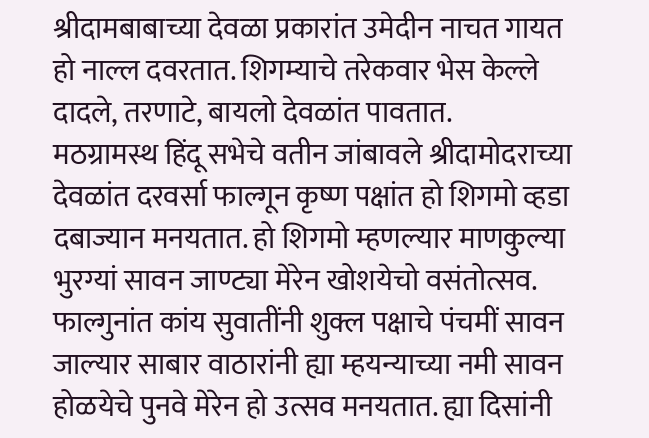श्रीदामबाबाच्या देवळा प्रकारांत उमेदीन नाचत गायत हो नाल्ल दवरतात. शिगम्याचे तरेकवार भेस केल्ले दादले, तरणाटे, बायलो देवळांत पावतात.
मठग्रामस्थ हिंदू सभेचे वतीन जांबावले श्रीदामोदराच्या देवळांत दरवर्सा फाल्गून कृष्ण पक्षांत हो शिगमो व्हडा दबाज्यान मनयतात. हो शिगमो म्हणल्यार माणकुल्या भुरग्यां सावन जाण्ट्या मेरेन खोशयेचो वसंतोत्सव. फाल्गुनांत कांय सुवातींनी शुक्ल पक्षाचे पंचमीं सावन जाल्यार साबार वाठारांनी ह्या म्हयन्याच्या नमी सावन होळयेचे पुनवे मेरेन हो उत्सव मनयतात. ह्या दिसांनी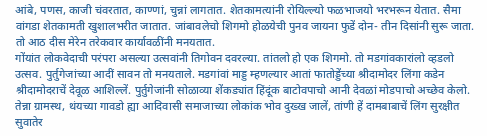आंबे, पणस, काजी चंवरतात, काण्णां, चुन्नां लागतात. शेतकामत्यांनी रोयिल्ल्यो फळभाजयो भरभरून येतात. सैमा वांगडा शेतकामती खुशालभरीत जातात. जांबावलेचो शिगमो होळयेची पुनव जायना फुडें दोन- तीन दिसांनी सुरू जाता. तो आठ दीस मेरेन तरेकवार कार्यावळींनी मनयतात.
गोंयांत लोकवेदाची परंपरा असल्या उत्सवांनी तिगोवन दवरल्या. तांतलो हो एक शिगमो. तो मडगांवकारांलो व्हडलो उत्सव. पुर्तुगेजांच्या आदीं सावन तो मनयताले. मडगांवां माड्ड म्हणल्यार आतां फातोड्डेंच्या श्रीदामोदर लिंगा कडेन श्रीदामोदराचें देवूळ आशिल्लें. पुर्तुगेजांनी सोळाव्या शेंकड्यांत हिंदूंक बाटोवपाचो आनी देवळां मोडपाचो अच्छेव केलो. तेन्ना ग्रामस्थ, थंयच्या गावडो ह्या आदिवासी समाजाच्या लोकांक भोव दुख्ख जालें, तांणी हें दामबाबाचें लिंग सुरक्षीत सुवातेर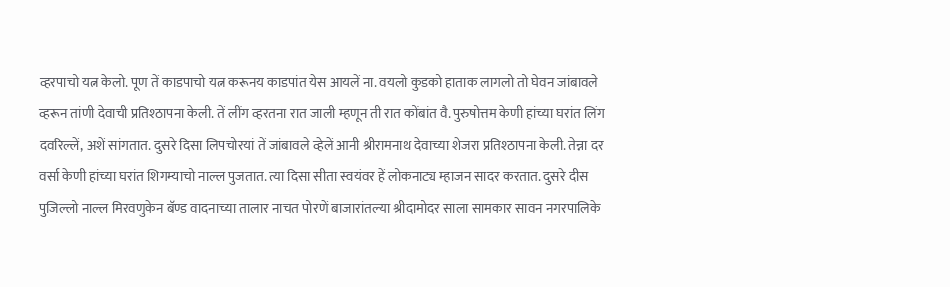व्हरपाचो यत्न केलो. पूण तें काडपाचो यत्न करूनय काडपांत येस आयलें ना. वयलो कुडको हाताक लागलो तो घेवन जांबावले व्हरून तांणी देवाची प्रतिश्ठापना केली. तें लींग व्हरतना रात जाली म्हणून ती रात कोंबांत वै. पुरुषोत्तम केणी हांच्या घरांत लिंग दवरिल्लें, अशें सांगतात. दुसरे दिसा लिपचोरयां तें जांबावले व्हेलें आनी श्रीरामनाथ देवाच्या शेजरा प्रतिश्ठापना केली. तेन्ना दर वर्सा केणी हांच्या घरांत शिगम्याचो नाल्ल पुजतात. त्या दिसा सीता स्वयंवर हें लोकनाट्य म्हाजन सादर करतात. दुसरे दीस पुजिल्लो नाल्ल मिरवणुकेन बॅण्ड वादनाच्या तालार नाचत पोरणें बाजारांतल्या श्रीदामोदर साला सामकार सावन नगरपालिके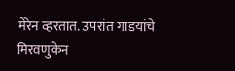मेरेन व्हरतात. उपरांत गाडयांचे मिरवणुकेन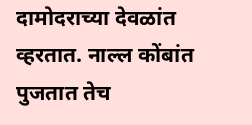दामोदराच्या देवळांत व्हरतात. नाल्ल कोंबांत पुजतात तेच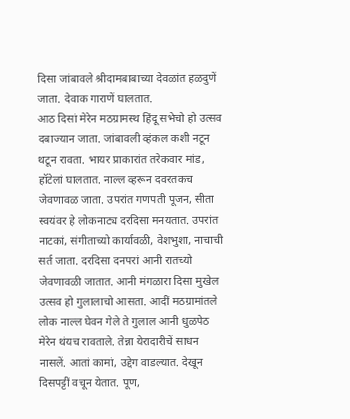दिसा जांबावले श्रीदामबाबाच्या देवळांत हळदुणें जाता. देवाक गाराणें घालतात.
आठ दिसां मेरेन मठग्रामस्थ हिंदू सभेचो हो उत्सव दबाज्यान जाता. जांबावली व्हंकल कशी नटून थटून रावता. भायर प्राकारांत तरेकवार मांड, हॉटेलां घालतात. नाल्ल व्हरून दवरतकच जेवणावळ जाता. उपरांत गणपती पूजन, सीता स्वयंवर हे लोकनाट्य दरदिसा मनयतात. उपरांत नाटकां, संगीताच्यो कार्यावळी, वेशभुशा, नाचाची सर्त जाता. दरदिसा दनपरां आनी रातच्यो जेवणावळी जातात. आनी मंगळारा दिसा मुखेल उत्सव हो गुलालाचो आसता. आदीं मठग्रामांतले लोक नाल्ल घेवन गेले ते गुलाल आनी धुळपेठ मेरेन थंयच रावताले. तेन्ना येरादारीचें साधन नासलें. आतां कामां, उद्देग वाडल्यात. देखून दिसपट्टीं वचून येतात. पूण,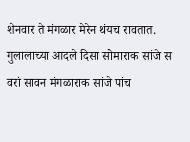शेनवार ते मंगळार मेरेन थंयच रावतात.
गुलालाच्या आदले दिसा सोमाराक सांजे स वरां सावन मंगळाराक सांजे पांच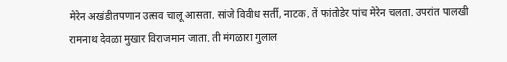मेरेन अखंडीतपणान उत्सव चालू आसता. सांजे विवीध सर्ती, नाटक. तें फांतोडेर पांच मेरेन चलता. उपरांत पालखी रामनाथ देवळा मुखार विराजमान जाता. ती मंगळारा गुलाल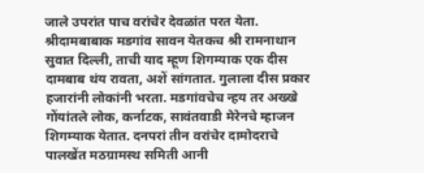जाले उपरांत पाच वरांचेर देवळांत परत येता. श्रीदामबाबाक मडगांव सावन येतकच श्री रामनाथान सुवात दिल्ली, ताची याद म्हूण शिगम्याक एक दीस दामबाब थंय रावता, अशें सांगतात. गुलाला दीस प्रकार हजारांनी लोकांनी भरता. मडगांवचेच न्हय तर अख्खे गोंयांतले लोक, कर्नाटक, सावंतवाडी मेरेनचे म्हाजन शिगम्याक येतात. दनपरां तीन वरांचेर दामोदराचे पालखेंत मठग्रामस्थ समिती आनी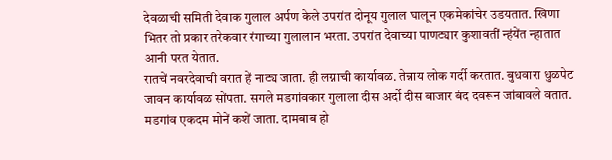देवळाची समिती देवाक गुलाल अर्पण केले उपरांत दोनूय गुलाल घालून एकमेकांचेर उडयतात. खिणा भितर तो प्रकार तरेकवार रंगाच्या गुलालान भरता. उपरांत देवाच्या पाणट्यार कुशावतीं न्हंयेंत न्हातात आनी परत येतात.
रातचें नवरदेवाची वरात हें नाट्य जाता. ही लग्नाची कार्यावळ. तेन्नाय लोक गर्दी करतात. बुधवारा धुळपेट जावन कार्यावळ सोंपता. सगले मडगांवकार गुलाला दीस अर्दो दीस बाजार बंद दवरून जांबावले वतात. मडगांव एकदम मोनें कशें जाता. दामबाब हो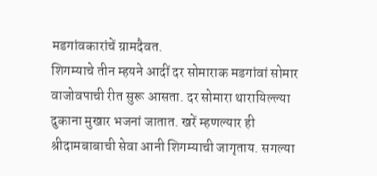मडगांवकारांचें ग्रामदैवत.
शिगम्याचे तीन म्हयने आदीं दर सोमाराक मडगांवां सोमार वाजोवपाची रीत सुरू आसता. दर सोमारा थारायिल्ल्या दुकाना मुखार भजनां जातात. खरें म्हणल्यार ही श्रीदामबाबाची सेवा आनी शिगम्याची जागृताय. सगल्या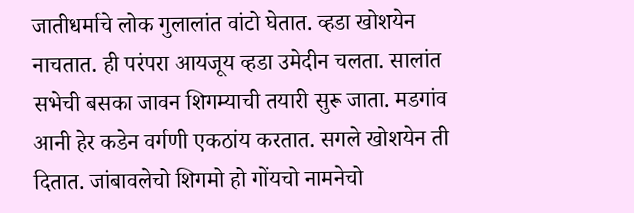जातीधर्माचे लोक गुलालांत वांटो घेतात. व्हडा खोशयेन नाचतात. ही परंपरा आयजूय व्हडा उमेदीन चलता. सालांत सभेची बसका जावन शिगम्याची तयारी सुरू जाता. मडगांव आनी हेर कडेन वर्गणी एकठांय करतात. सगले खोशयेन ती दितात. जांबावलेचो शिगमो हो गोंयचो नामनेचो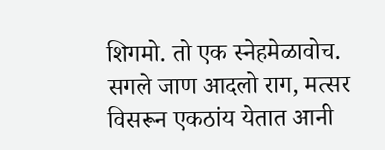शिगमो. तो एक स्नेहमेळावोच. सगले जाण आदलो राग, मत्सर विसरून एकठांय येतात आनी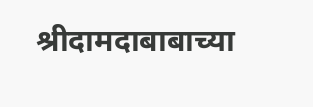श्रीदामदाबाबाच्या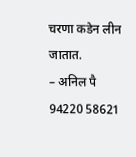चरणा कडेन लीन जातात.
– अनिल पै
94220 58621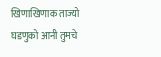खिणाखिणाक ताज्यो घडणुको आनी तुमचे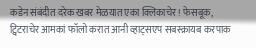कडेन संबंदीत दरेक खबर मेळयात एका क्लिकाचेर! फेसबूक, ट्विटराचेर आमकां फॉलो करात आनी व्हाट्सएप सबस्क्रायब करपाक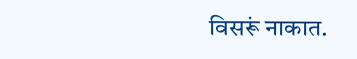विसरूं नाकात.